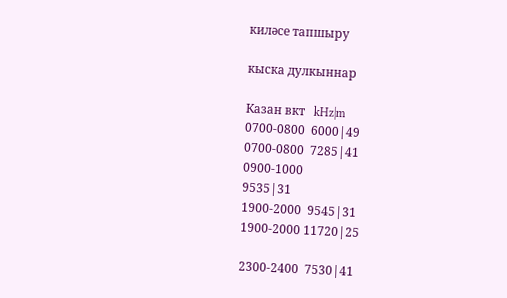киләсе тапшыру

кыска дулкыннар

Казан вкт   kHz|m
0700-0800  6000|49
0700-0800  7285|41
0900-1000
9535|31
1900-2000  9545|31
1900-2000 11720|25

2300-2400  7530|41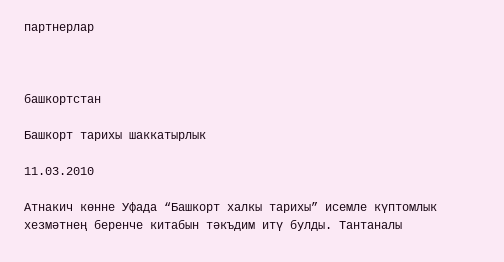партнерлар



башкортстан

Башкорт тарихы шаккатырлык

11.03.2010

Атнакич көнне Уфада “Башкорт халкы тарихы” исемле күптомлык хезмәтнең беренче китабын тәкъдим итү булды. Тантаналы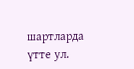шартларда үтте ул.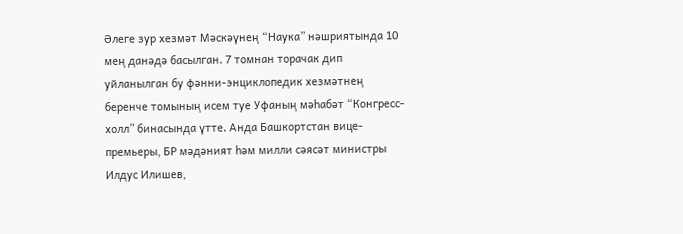Әлеге зур хезмәт Мәскәүнең “Наука” нәшриятында 10 мең данәдә басылган. 7 томнан торачак дип уйланылган бу фәнни-энциклопедик хезмәтнең беренче томының исем туе Уфаның мәһабәт “Конгресс-холл” бинасында үтте. Анда Башкортстан вице-премьеры, БР мәдәният һәм милли сәясәт министры Илдус Илишев,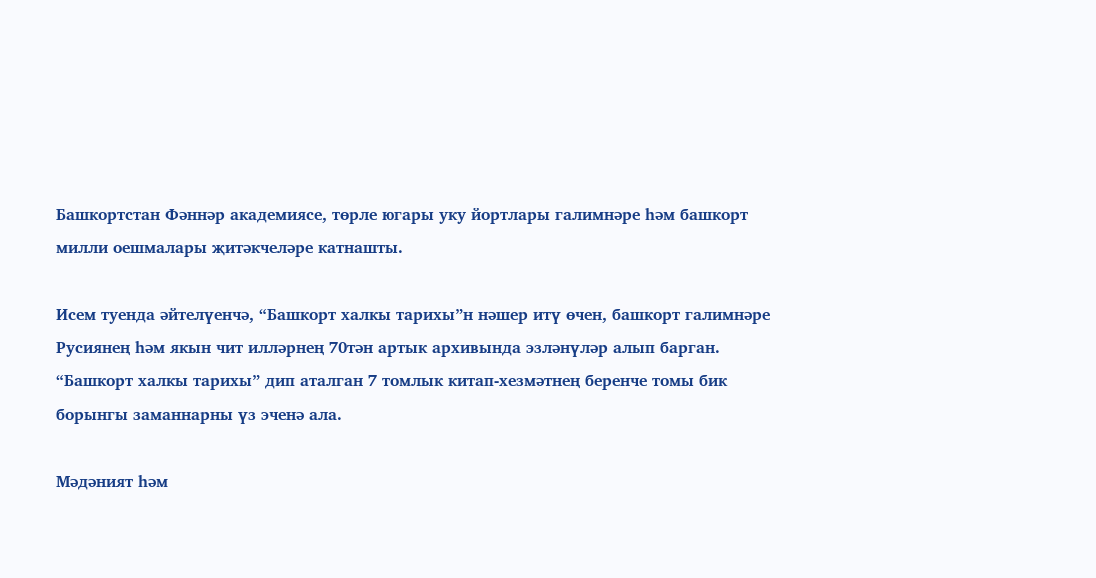Башкортстан Фәннәр академиясе, төрле югары уку йортлары галимнәре һәм башкорт милли оешмалары җитәкчеләре катнашты.

Исем туенда әйтелүенчә, “Башкорт халкы тарихы”н нәшер итү өчен, башкорт галимнәре Русиянең һәм якын чит илләрнең 70тән артык архивында эзләнүләр алып барган. “Башкорт халкы тарихы” дип аталган 7 томлык китап-хезмәтнең беренче томы бик борынгы заманнарны үз эченә ала.

Мәдәният һәм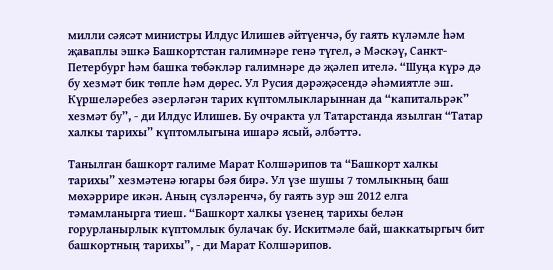милли сәясәт министры Илдус Илишев әйтүенчә, бу гаять күләмле һәм җаваплы эшкә Башкортстан галимнәре генә түгел, ә Мәскәү, Санкт-Петербург һәм башка төбәкләр галимнәре дә җәлеп ителә. “Шуңа күрә дә бу хезмәт бик төпле һәм дөрес. Ул Русия дәрәҗәсендә әһәмиятле эш. Күршеләребез әзерләгән тарих күптомлыкларыннан да “капитальрәк” хезмәт бу”, - ди Илдус Илишев. Бу очракта ул Татарстанда язылган “Татар халкы тарихы” күптомлыгына ишарә ясый, әлбәттә.

Танылган башкорт галиме Марат Колшәрипов та “Башкорт халкы тарихы” хезмәтенә югары бәя бирә. Ул үзе шушы 7 томлыкның баш мөхәррире икән. Аның сүзләренчә, бу гаять зур эш 2012 елга тәмамланырга тиеш. “Башкорт халкы үзенең тарихы белән горурланырлык күптомлык булачак бу. Искитмәле бай, шаккатыргыч бит башкортның тарихы”, - ди Марат Колшәрипов.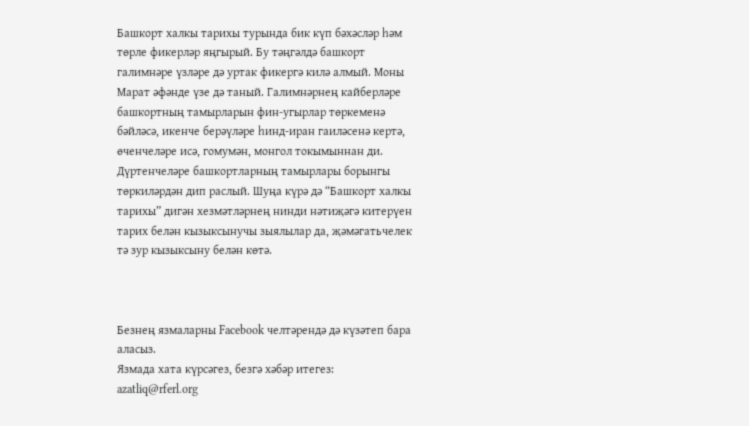Башкорт халкы тарихы турында бик күп бәхәсләр һәм төрле фикерләр яңгырый. Бу тәңгәлдә башкорт галимнәре үзләре дә уртак фикергә килә алмый. Моны Марат әфәнде үзе дә таный. Галимнәрнең кайберләре башкортның тамырларын фин-угырлар төркеменә бәйләсә, икенче берәүләре һинд-иран гаиләсенә кертә, өченчеләре исә, гомумән, монгол токымыннан ди. Дүртенчеләре башкортларның тамырлары борынгы төркиләрдән дип раслый. Шуңа күрә дә “Башкорт халкы тарихы” дигән хезмәтләрнең нинди нәтиҗәгә китерүен тарих белән кызыксынучы зыялылар да, җәмәгатьчелек тә зур кызыксыну белән көтә.



Безнең язмаларны Facebook челтәрендә дә күзәтеп бара аласыз.
Язмада хата күрсәгез, безгә хәбәр итегез: azatliq@rferl.org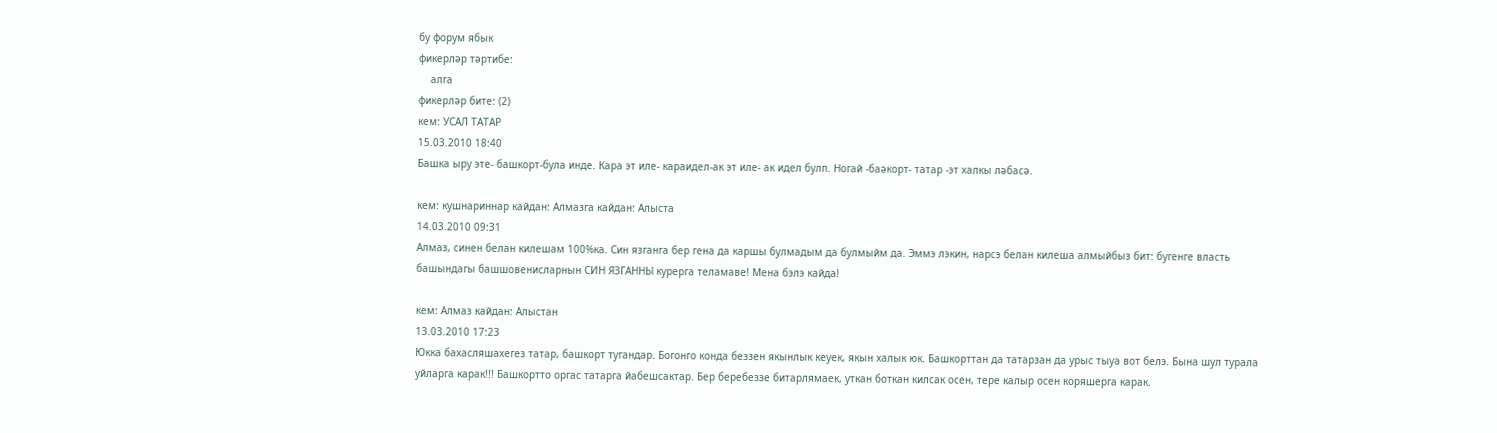бу форум ябык
фикерләр тәртибе:
    алга
фикерләр бите: (2)
кем: УСАЛ ТАТАР
15.03.2010 18:40
Башка ыру эте- башкорт-була инде. Кара эт иле- караидел-ак эт иле- ак идел булп. Ногай -баәкорт- татар -эт халкы ләбасә.

кем: кушнариннар кайдан: Алмазга кайдан: Алыста
14.03.2010 09:31
Алмаз, синен белан килешам 100%ка. Син язганга бер гена да каршы булмадым да булмыйм да. Эммэ лэкин, нарсэ белан килеша алмыйбыз бит: бугенге власть башындагы башшовенисларнын СИН ЯЗГАННЫ курерга теламаве! Мена бэлэ кайда!

кем: Алмаз кайдан: Алыстан
13.03.2010 17:23
Юкка бахасляшахегез татар, башкорт тугандар. Богонго конда беззен якынлык кеуек, якын халык юк. Башкорттан да татарзан да урыс тыуа вот белэ. Бына шул турала уйларга карак!!! Башкортто оргас татарга йабешсактар. Бер беребеззе битарлямаек, уткан боткан килсак осен, тере калыр осен коряшерга карак.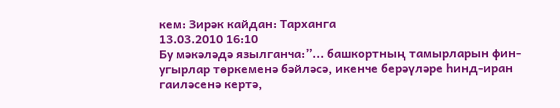кем: Зирәк кайдан: Тарханга
13.03.2010 16:10
Бу мәкәләдә язылганча:”... башкортның тамырларын фин-угырлар төркеменә бәйләсә, икенче берәүләре һинд-иран гаиләсенә кертә,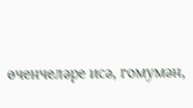өченчеләре исә, гомумән,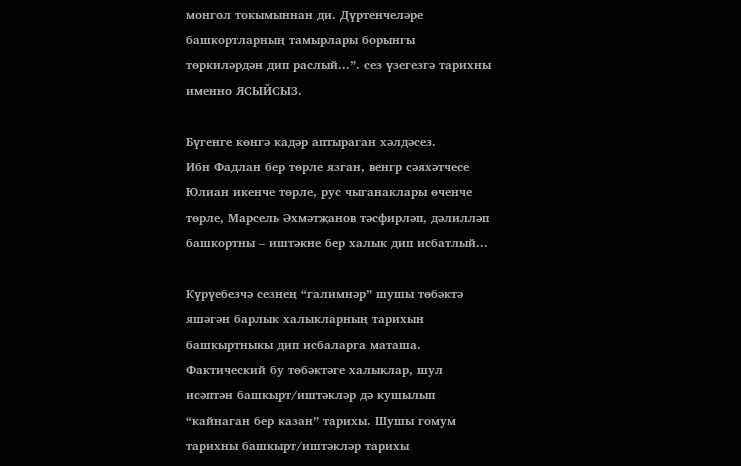монгол токымыннан ди. Дүртенчеләре башкортларның тамырлары борынгы төркиләрдән дип раслый...”. сез үзегезгә тарихны именно ЯСЫЙСЫЗ.

Бүгенге көнгә кадәр аптыраган хәлдәсез.
Ибн Фадлан бер төрле язган, венгр сәяхәтчесе Юлиан икенче төрле, рус чыганаклары өченче төрле, Марсель Әхмәтҗанов тәсфирләп, дәлилләп башкортны – иштәкне бер халык дип исбатлый...

Күрүебезчә сезнең “галимнәр” шушы төбәктә яшәгән барлык халыкларның тарихын башкыртныкы дип исбаларга маташа. Фактический бу төбәктәге халыклар, шул исәптән башкырт/иштәкләр дә кушылып “кайнаган бер казан” тарихы. Шушы гомум тарихны башкырт/иштәкләр тарихы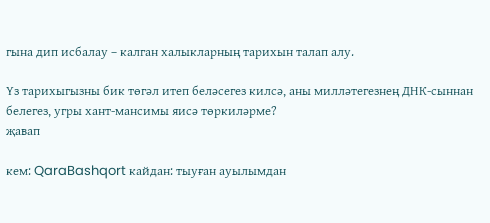гына дип исбалау – калган халыкларның тарихын талап алу.

Үз тарихыгызны бик төгәл итеп беләсегез килсә, аны милләтегезнең ДНК-сыннан белегез, угры хант-мансимы яисә төркиләрме?
җавап

кем: QaraBashqort кайдан: тыуған ауылымдан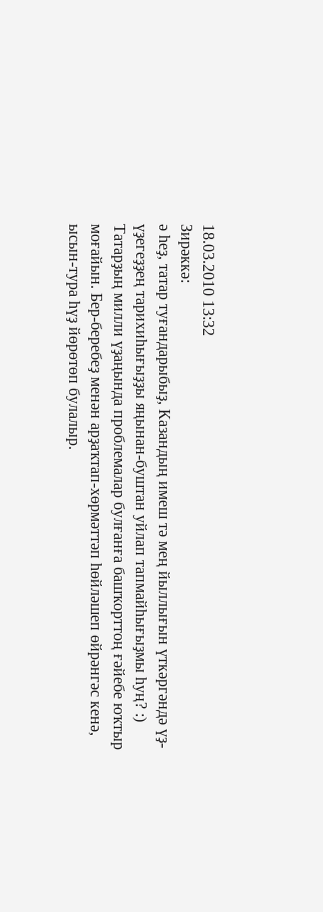18.03.2010 13:32
Зирәккә:
ә hеҙ, татар туғандарыбыҙ, Казандың имеш тә мең йыллығын үткәргәндә үҙ-үҙегеҙҙең тарихиһығыҙҙы яңынан-буштан уйлап тапмайһығыҙмы һуң? :)
Татарҙың милли үҙаңында проблемалар булғанға башҡорттоң ғәйебе юҡтыр моғайын. Бер-беребеҙ менән арҙаҡтап-хөрмәттәп һөйләшеп өйрәнгәс кенә, ысын-тура һүҙ йөрөтөп булалыр.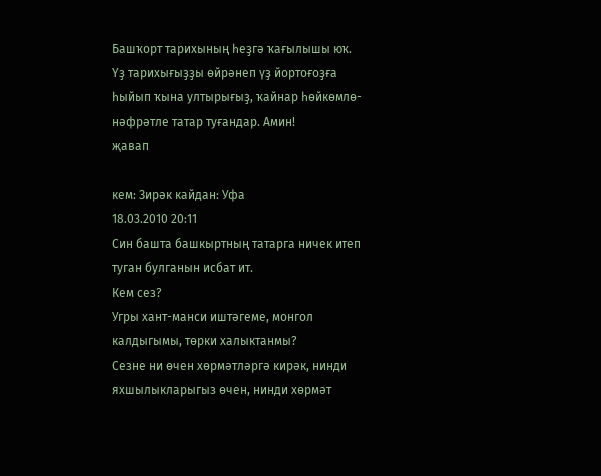Башҡорт тарихының һеҙгә ҡағылышы юҡ. Үҙ тарихығыҙҙы өйрәнеп үҙ йортоғоҙға һыйып ҡына ултырығыҙ, ҡайнар һөйкөмлө-нәфрәтле татар туғандар. Амин!
җавап

кем: Зирәк кайдан: Уфа
18.03.2010 20:11
Син башта башкыртның татарга ничек итеп туган булганын исбат ит.
Кем сез?
Угры хант-манси иштәгеме, монгол калдыгымы, төрки халыктанмы?
Сезне ни өчен хөрмәтләргә кирәк, нинди яхшылыкларыгыз өчен, нинди хөрмәт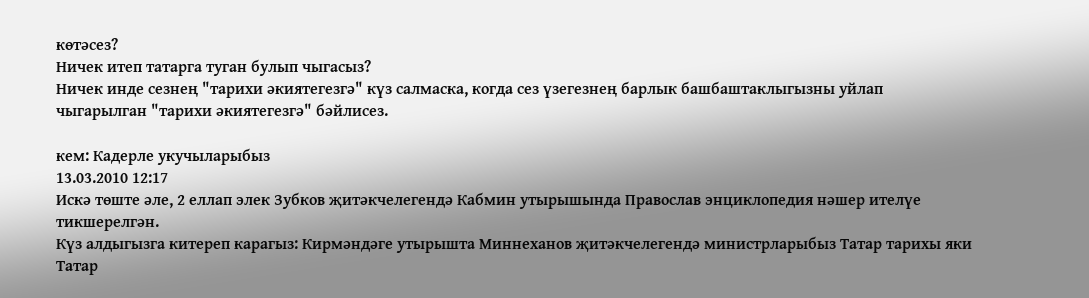көтәсез?
Ничек итеп татарга туган булып чыгасыз?
Ничек инде сезнең "тарихи әкиятегезгә" күз салмаска, когда сез үзегезнең барлык башбаштаклыгызны уйлап чыгарылган "тарихи әкиятегезгә" бәйлисез.

кем: Кадерле укучыларыбыз
13.03.2010 12:17
Искә төште әле, 2 еллап элек Зубков җитәкчелегендә Кабмин утырышында Православ энциклопедия нәшер ителүе тикшерелгән.
Күз алдыгызга китереп карагыз: Кирмәндәге утырышта Миннеханов җитәкчелегендә министрларыбыз Татар тарихы яки Татар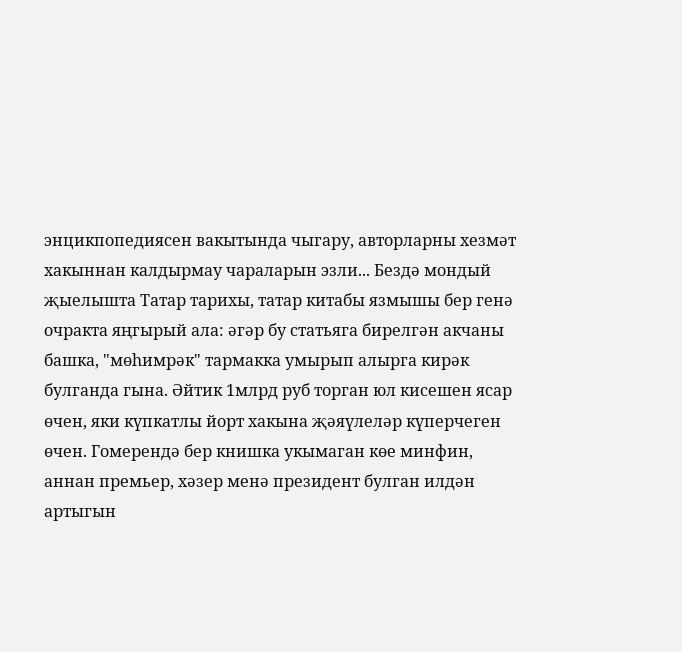энцикпопедиясен вакытында чыгару, авторларны хезмәт хакыннан калдырмау чараларын эзли... Бездә мондый җыелышта Татар тарихы, татар китабы язмышы бер генә очракта яңгырый ала: әгәр бу статьяга бирелгән акчаны башка, "мөһимрәк" тармакка умырып алырга кирәк булганда гына. Әйтик 1млрд руб торган юл кисешен ясар өчен, яки күпкатлы йорт хакына җәяүлеләр күперчеген өчен. Гомерендә бер книшка укымаган көе минфин, аннан премьер, хәзер менә президент булган илдән артыгын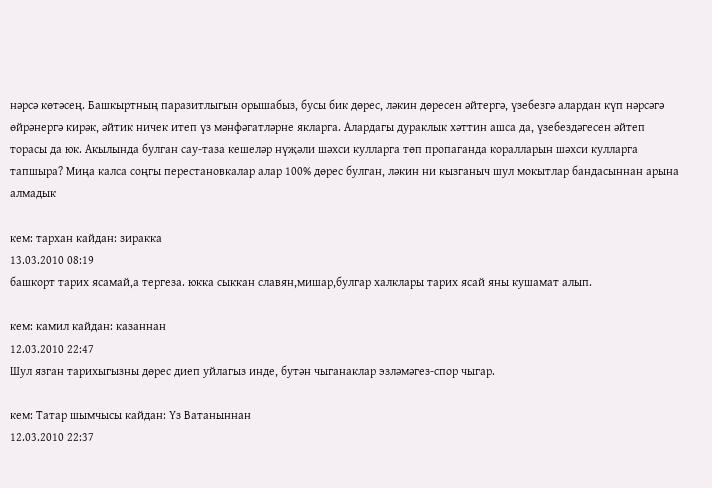нәрсә көтәсең. Башкыртның паразитлыгын орышабыз, бусы бик дөрес, ләкин дөресен әйтергә, үзебезгә алардан күп нәрсәгә өйрәнергә кирәк, әйтик ничек итеп үз мәнфәгатләрне якларга. Алардагы дураклык хәттин ашса да, үзебездәгесен әйтеп торасы да юк. Акылында булган сау-таза кешеләр нүҗәли шәхси кулларга төп пропаганда коралларын шәхси кулларга тапшыра? Миңа калса соңгы перестановкалар алар 100% дөрес булган, ләкин ни кызганыч шул мокытлар бандасыннан арына алмадык

кем: тархан кайдан: зиракка
13.03.2010 08:19
башкорт тарих ясамай,а тергеза. юкка сыккан славян,мишар,булгар халклары тарих ясай яны кушамат алып.

кем: камил кайдан: казаннан
12.03.2010 22:47
Шул язган тарихыгызны дөрес диеп уйлагыз инде, бутән чыганаклар эзләмәгез-спор чыгар.

кем: Татар шымчысы кайдан: Үз Ватаныннан
12.03.2010 22:37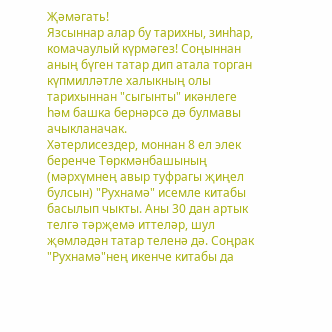Җәмәгать!
Язсыннар алар бу тарихны, зинһар, комачаулый күрмәгез! Соңыннан аның бүген татар дип атала торган күпмилләтле халыкның олы тарихыннан "сыгынты" икәнлеге һәм башка бернәрсә дә булмавы ачыкланачак.
Хәтерлисездер, моннан 8 ел элек беренче Төркмәнбашының (мәрхүмнең авыр туфрагы җиңел булсын) "Рухнамә" исемле китабы басылып чыкты. Аны 30 дан артык телгә тәрҗемә иттеләр, шул җөмләдән татар теленә дә. Соңрак "Рухнамә"нең икенче китабы да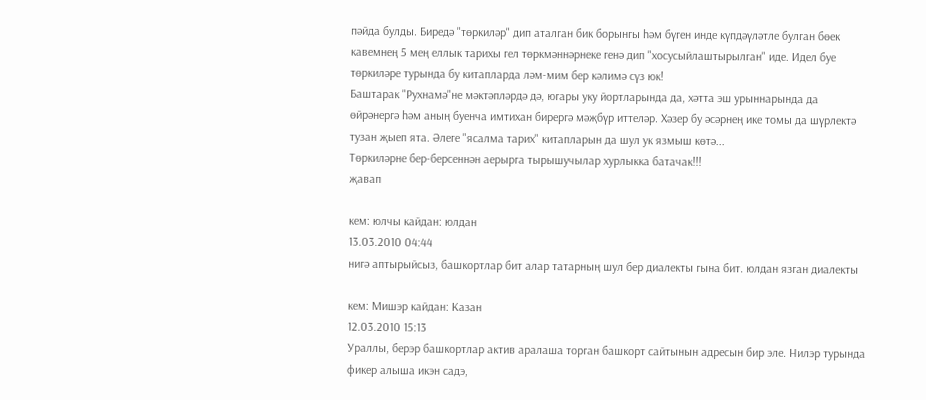пәйда булды. Биредә "төркиләр" дип аталган бик борынгы һәм бүген инде күпдәүләтле булган бөек кавемнең 5 мең еллык тарихы гел төркмәннәрнеке генә дип "хосусыйлаштырылган" иде. Идел буе төркиләре турында бу китапларда ләм-мим бер кәлимә сүз юк!
Баштарак "Рухнамә"не мәктәпләрдә дә, югары уку йортларында да, хәтта эш урыннарында да өйрәнергә һәм аның буенча имтихан бирергә мәҗбүр иттеләр. Хәзер бу әсәрнең ике томы да шүрлектә тузан җыеп ята. Әлеге "ясалма тарих" китапларын да шул ук язмыш көтә...
Төркиләрне бер-берсеннән аерырга тырышучылар хурлыкка батачак!!!
җавап

кем: юлчы кайдан: юлдан
13.03.2010 04:44
нигә аптырыйсыз, башкортлар бит алар татарның шул бер диалекты гына бит. юлдан язган диалекты

кем: Мишэр кайдан: Казан
12.03.2010 15:13
Ураллы, берэр башкортлар актив аралаша торган башкорт сайтынын адресын бир эле. Нилэр турында фикер алыша икэн садэ,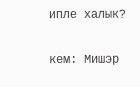ипле халык?

кем: Мишэр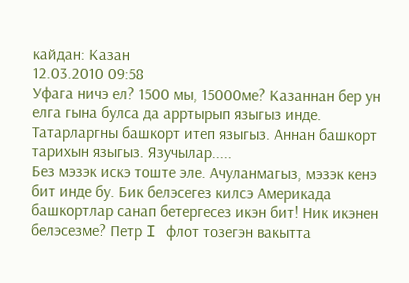кайдан: Казан
12.03.2010 09:58
Уфага ничэ ел? 1500 мы, 15000ме? Казаннан бер ун елга гына булса да арртырып языгыз инде. Татарларгны башкорт итеп языгыз. Аннан башкорт тарихын языгыз. Язучылар.....
Без мэзэк искэ тоште эле. Ачуланмагыз, мэзэк кенэ бит инде бу. Бик белэсегез килсэ Америкада башкортлар санап бетергесез икэн бит! Ник икэнен белэсезме? Петр I флот тозегэн вакытта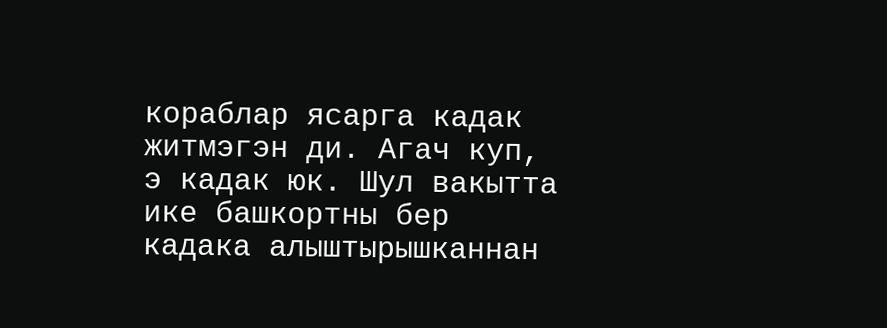кораблар ясарга кадак житмэгэн ди. Агач куп, э кадак юк. Шул вакытта ике башкортны бер кадака алыштырышканнан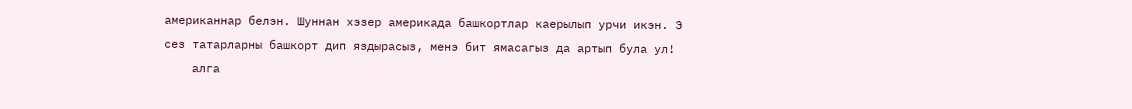американнар белэн. Шуннан хэзер америкада башкортлар каерылып урчи икэн. Э сез татарларны башкорт дип яздырасыз, менэ бит ямасагыз да артып була ул!
    алга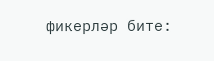фикерләр бите: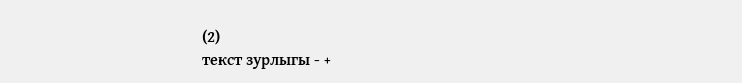(2)
текст зурлыгы - +